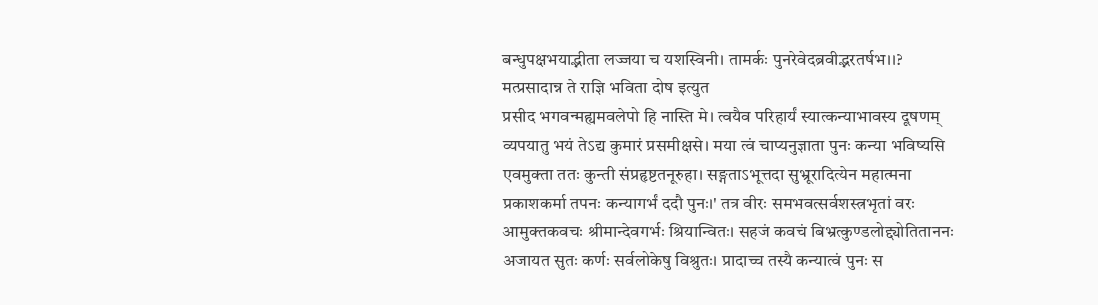बन्धुपक्षभयाद्भीता लज्जया च यशस्विनी। तामर्कः पुनरेवेदब्रवीद्भरतर्षभ।।?
मत्प्रसादान्न ते राज्ञि भविता दोष इत्युत
प्रसीद भगवन्मह्यमवलेपो हि नास्ति मे। त्वयैव परिहार्यं स्यात्कन्याभावस्य दूषणम्
व्यपयातु भयं तेऽद्य कुमारं प्रसमीक्षसे। मया त्वं चाप्यनुज्ञाता पुनः कन्या भविष्यसि
एवमुक्ता ततः कुन्ती संप्रहृष्टतनूरुहा। सङ्गताऽभूत्तदा सुभ्रूरादित्येन महात्मना
प्रकाशकर्मा तपनः कन्यागर्भं ददौ पुनः।' तत्र वीरः समभवत्सर्वशस्त्रभृतां वरः
आमुक्तकवचः श्रीमान्देवगर्भः श्रियान्वितः। सहजं कवचं बिभ्रत्कुण्डलोद्द्योतिताननः
अजायत सुतः कर्णः सर्वलोकेषु विश्रुतः। प्रादाच्च तस्यै कन्यात्वं पुनः स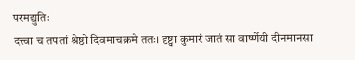परमद्युतिः
दत्त्वा च तपतां श्रेष्ठो दिवमाचक्रमे ततः। दृष्ट्वा कुमारं जातं सा वार्ष्णेयी दीनमानसा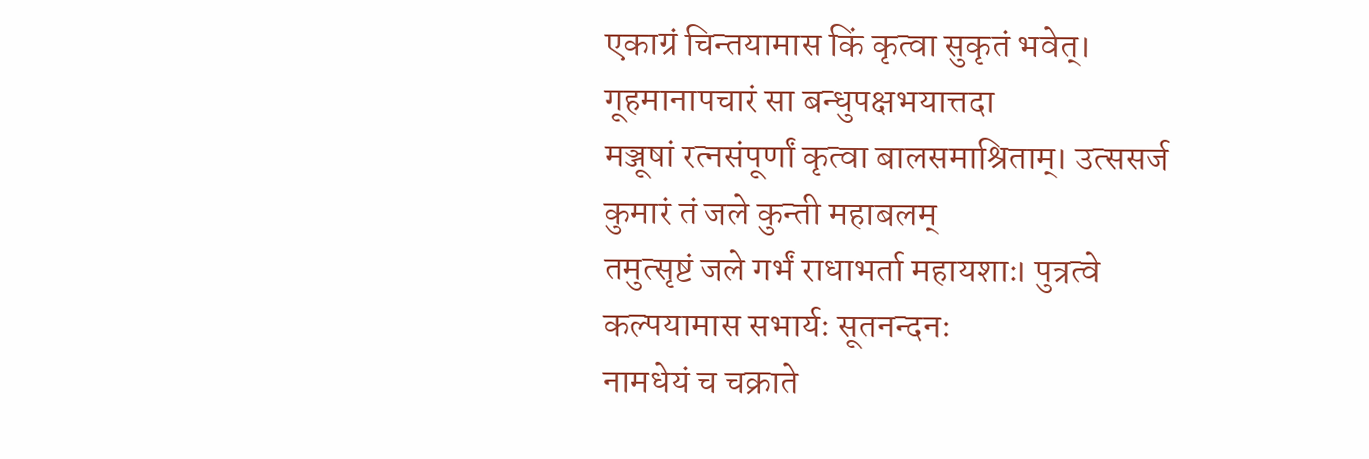एकाग्रं चिन्तयामास किं कृत्वा सुकृतं भवेत्। गूहमानापचारं सा बन्धुपक्षभयात्तदा
मञ्जूषां रत्नसंपूर्णां कृत्वा बालसमाश्रिताम्। उत्ससर्ज कुमारं तं जले कुन्ती महाबलम्
तमुत्सृष्टं जले गर्भं राधाभर्ता महायशाः। पुत्रत्वे कल्पयामास सभार्यः सूतनन्दनः
नामधेयं च चक्राते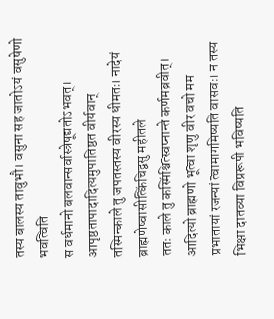तस्य बालस्य तावुभौ। वसुना सह जातोऽयं वसुषेणो भवत्विति
स वर्धमानो बलवान्सर्वास्त्रेषूद्यतोऽभवत्। आपृष्ठतापादादित्यमुपातिष्ठत वीर्यवान्
तस्मिन्काले तु जपतस्तस्य वीरस्य धीमतः। नादेयं ब्राह्मणेष्वासीत्किंचिद्वसु महीतले
ततः काले तु कस्मिंश्चित्स्वप्नान्ते कर्णमब्रवीत्। आदित्यो ब्राह्मणो भूत्वा शृणु वीर वचो मम
प्रभातायां रजन्यां त्वामागमिष्यति वासवः। न तस्य भिक्षा दातव्या विप्ररूपी भविष्यति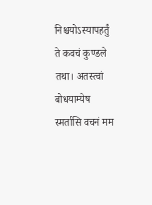निश्चयोऽस्यापहर्तुं ते कवचं कुण्डले तथा। अतस्त्वां बोधयाम्येष स्मर्तासि वचनं मम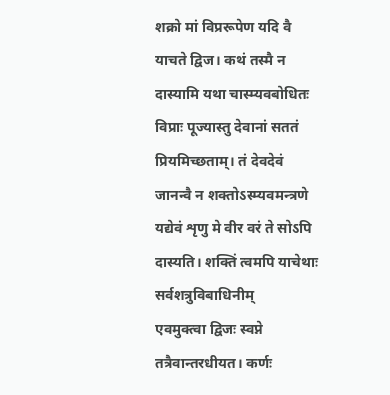शक्रो मां विप्ररूपेण यदि वै याचते द्विज। कथं तस्मै न दास्यामि यथा चास्म्यवबोधितः
विप्राः पूज्यास्तु देवानां सततं प्रियमिच्छताम्। तं देवदेवं जानन्वै न शक्तोऽस्म्यवमन्त्रणे
यद्येवं शृणु मे वीर वरं ते सोऽपि दास्यति। शक्तिं त्वमपि याचेथाः सर्वशत्रुविबाधिनीम्
एवमुक्त्वा द्विजः स्वप्ने तत्रैवान्तरधीयत। कर्णः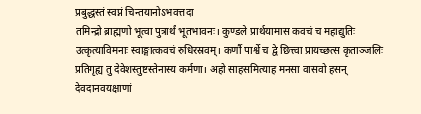प्रबुद्धस्तं स्वप्नं चिन्तयानोऽभवत्तदा
तमिन्द्रो ब्राह्मणो भूत्वा पुत्रार्थं भूतभावनः। कुण्डले प्रार्थयामास कवचं च महाद्युतिः
उत्कृत्याविमनाः स्वाङ्गात्कवचं रुधिरस्रवम्। कर्णौ पार्श्वे च द्वे छित्त्वा प्रायच्छत्स कृताञ्जलिः
प्रतिगृह्य तु देवेशस्तुष्टस्तेनास्य कर्मणा। अहो साहसमित्याह मनसा वासवो हसन्
देवदानवयक्षाणां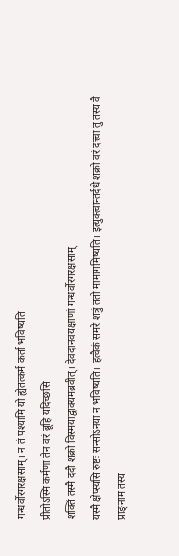गन्धर्वोरगरक्षसाम्। न तं पश्यामि यो ह्येतत्कर्म कर्ता भविष्यति
प्रीतोऽस्मि कर्मणा तेन वरं ब्रूहि यदिच्छसि
शक्तिं तस्मै ददौ शक्रो विस्मयाद्वाक्यमब्रवीत्। देवदानवयक्षाणां गन्धर्वोरगरक्षसाम्
यस्मै क्षेप्स्यसि रुष्टः सन्सोऽनया न भविष्यति। हत्वैकं समरे शत्रुं ततो मामागमिष्यति। इत्युक्त्वान्तर्दधे शक्रो वरं दत्त्वा तु तस्य वै
प्राङ्नाम तस्य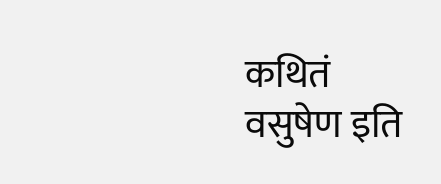कथितं वसुषेण इति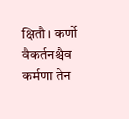क्षितौ। कर्णो वैकर्तनश्चैव कर्मणा तेन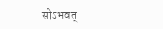सोऽभवत्